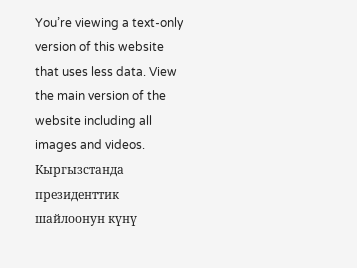You’re viewing a text-only version of this website that uses less data. View the main version of the website including all images and videos.
Кыргызстанда президенттик шайлоонун күнү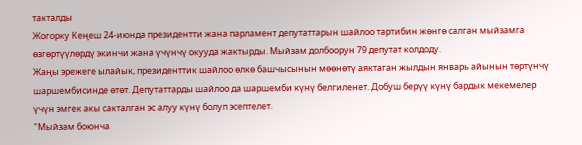такталды
Жогорку Кеңеш 24-июнда президентти жана парламент депутаттарын шайлоо тартибин жөнгө салган мыйзамга өзгөртүүлөрдү экинчи жана үчүнчү окууда жактырды. Мыйзам долбоорун 79 депутат колдоду.
Жаңы эрежеге ылайык, президенттик шайлоо өлкө башчысынын мөөнөтү аяктаган жылдын январь айынын төртүнчү шаршембисинде өтөт. Депутаттарды шайлоо да шаршемби күнү белгиленет. Добуш берүү күнү бардык мекемелер үчүн эмгек акы сакталган эс алуу күнү болуп эсептелет.
"Мыйзам боюнча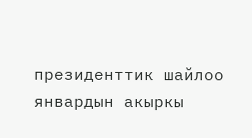президенттик шайлоо январдын акыркы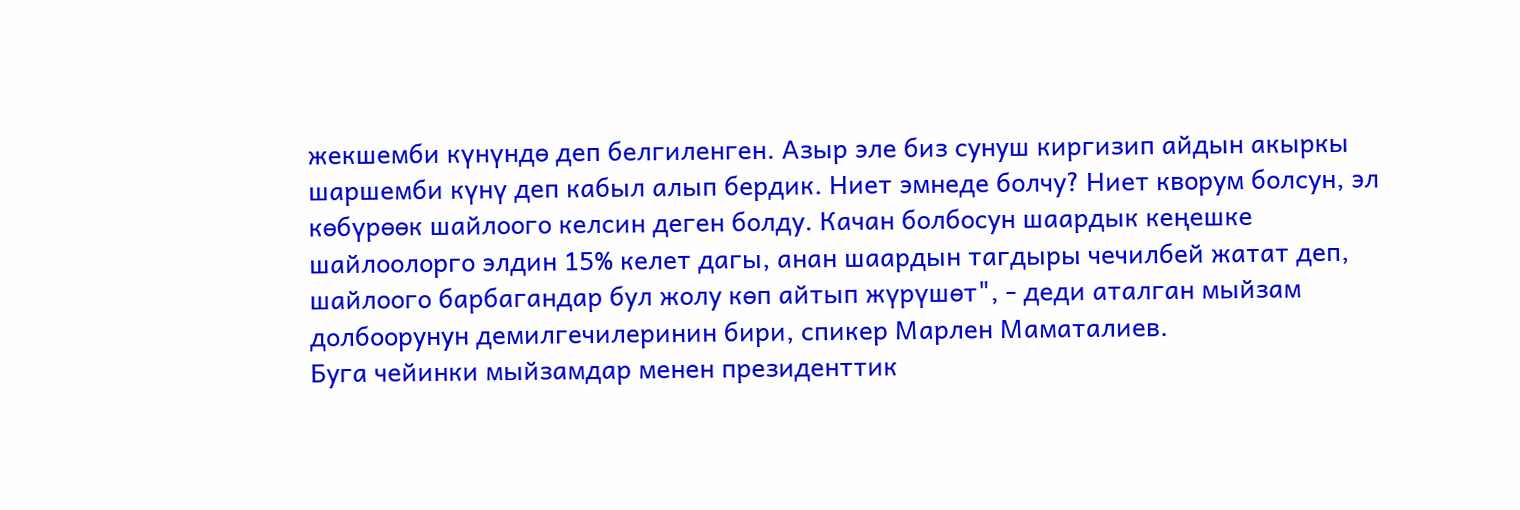жекшемби күнүндө деп белгиленген. Азыр эле биз сунуш киргизип айдын акыркы шаршемби күнү деп кабыл алып бердик. Ниет эмнеде болчу? Ниет кворум болсун, эл көбүрөөк шайлоого келсин деген болду. Качан болбосун шаардык кеңешке шайлоолорго элдин 15% келет дагы, анан шаардын тагдыры чечилбей жатат деп, шайлоого барбагандар бул жолу көп айтып жүрүшөт", - деди аталган мыйзам долбоорунун демилгечилеринин бири, спикер Марлен Маматалиев.
Буга чейинки мыйзамдар менен президенттик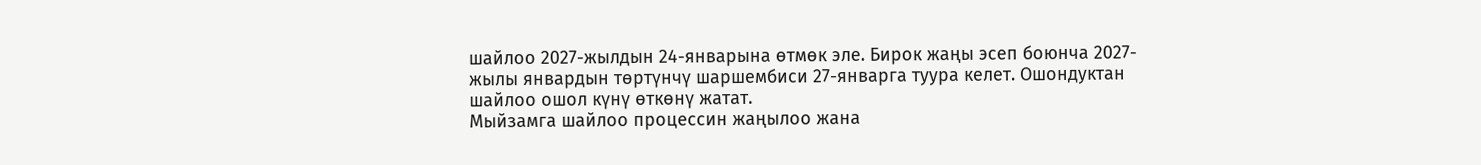шайлоо 2027-жылдын 24-январына өтмөк эле. Бирок жаңы эсеп боюнча 2027-жылы январдын төртүнчү шаршембиси 27-январга туура келет. Ошондуктан шайлоо ошол күнү өткөнү жатат.
Мыйзамга шайлоо процессин жаңылоо жана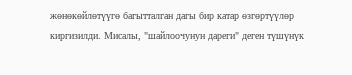жөнөкөйлөтүүгө багытталган дагы бир катар өзгөртүүлөр киргизилди. Мисалы, "шайлоочунун дареги" деген түшүнүк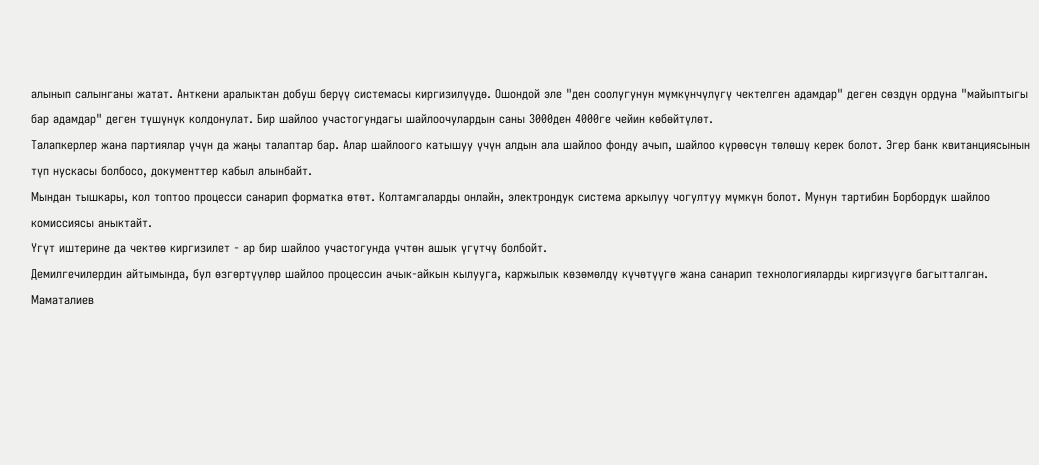алынып салынганы жатат. Анткени аралыктан добуш берүү системасы киргизилүүдө. Ошондой эле "ден соолугунун мүмкүнчүлүгү чектелген адамдар" деген сөздүн ордуна "майыптыгы бар адамдар" деген түшүнүк колдонулат. Бир шайлоо участогундагы шайлоочулардын саны 3000ден 4000ге чейин көбөйтүлөт.
Талапкерлер жана партиялар үчүн да жаңы талаптар бар. Алар шайлоого катышуу үчүн алдын ала шайлоо фонду ачып, шайлоо күрөөсүн төлөшү керек болот. Эгер банк квитанциясынын түп нускасы болбосо, документтер кабыл алынбайт.
Мындан тышкары, кол топтоо процесси санарип форматка өтөт. Колтамгаларды онлайн, электрондук система аркылуу чогултуу мүмкүн болот. Мунун тартибин Борбордук шайлоо комиссиясы аныктайт.
Үгүт иштерине да чектөө киргизилет - ар бир шайлоо участогунда үчтөн ашык үгүтчү болбойт.
Демилгечилердин айтымында, бул өзгөртүүлөр шайлоо процессин ачык-айкын кылууга, каржылык көзөмөлдү күчөтүүгө жана санарип технологияларды киргизүүгө багытталган.
Маматалиев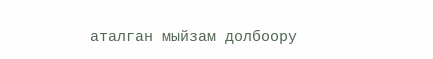аталган мыйзам долбоору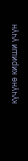күчүнө кириши үчүн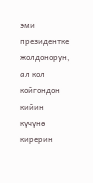эми президентке жолдонорун, ал кол койгондон кийин күчүнө кирерин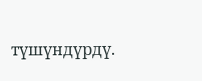түшүндүрдү.